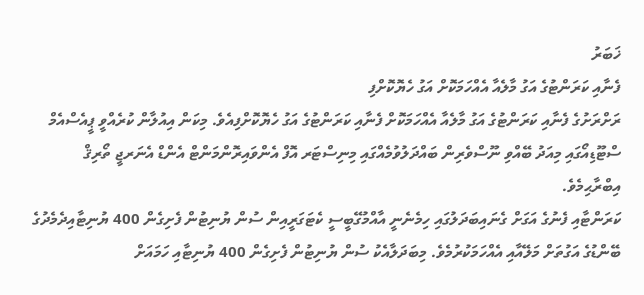ޚަބަރު
ފެނާއި ކަރަންޓުގެ އަގު މާލެއާ އެއްހަމަކޮށް އަގު ހެޔޮކޮށްފި
ރަށްރަށުގެ ފެނާއި ކަރަންޓުގެ އަގު މާލެއާ އެއްހަމަކޮށް ފެނާއި ކަރަންޓުގެ އަގު ހެޔޮކޮށްފިއެވެ. މިކަން އިއުލާން ކުރެއްވީ ޕީއެސްއެމް ސްޓޫޑިއޯގައި މިއަދު ބޭއްވި ނޫސްވެރިން ބައްދަލުވުމެއްގައި މިނިސްޓަރ އޮފް އެންވައިރޮންމަންޓް އެންޑް އެނަރޖީ ތޯރިޤް އިބްރާޙިމެވެ.
ކަރަންޓާއި ފެނުގެ އަގަށް ގެނައިބަދަލުގައި ހިމެނެނީ އާއްމުގޭބީސީ ކެޓަގަރީއިން ސުން ޔުނިޓުން ފެށިގެން 400 ޔުނިޓާއިދެމެދުގެ ބޭންޑުގެ އަގުތަށް މަލޭއާއި އެއްހަމަކުރުމެވެ. މިބަދަލާއެކު ސުން ޔުނިޓުން ފެށިގެން 400 ޔުނިޓާއި ހަމައަށް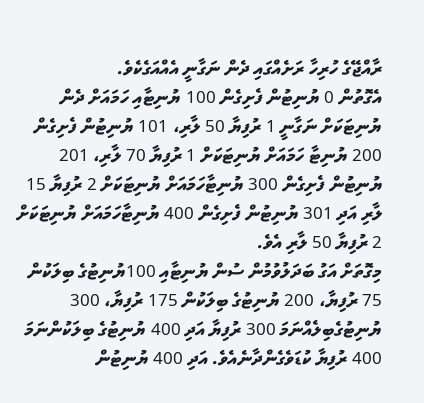ރާއްޖޭގެ ހުރިހާ ރަށެއްގައި ދެން ނަގާނީ އެއްއަގެކެވެ.
އެގޮތުން 0 ޔުނިޓުން ފެށިގެން 100 ޔުނިޓާއި ހަމައަށް ދެން ޔުނިޓަކަށް ނަގާނީ 1 ރުފިޔާ 50 ލާރި، 101 ޔުނިޓުން ފެށިގެން 200 ޔުނިޓާ ހަމައަށް ޔުނިޓަކަށް 1 ރުފިޔާ 70 ލާރި، 201 ޔުނިޓުން ފެށިގެން 300 ޔުނިޓާހަމައަށް ޔުނިޓަކަށް 2 ރުފިޔާ 15 ލާރި އަދި 301 ޔުނިޓުން ފެށިގެން 400 ޔުނިޓާހަމައަށް ޔުނިޓަކަށް 2 ރުފިޔާ 50 ލާރި އެވެ.
މިގޮތަށް އަގު ބަދަލުވުމުން ސުން ޔުނިޓާއި 100ޔުނިޓުގެ ބިލަކުން 75 ރުފިޔާ، 200 ޔުނިޓުގެ ބިލަކުން 175 ރުފިޔާ، 300 ޔުނިޓުގެބިލެއްނަމަ 300 ރުފިޔާ އަދި 400 ޔުނިޓުގެ ބިލަކުންނަމަ 400 ރުފިޔާ ކުޑަވެގެންދާނެއެވެ. އަދި 400 ޔުނިޓުން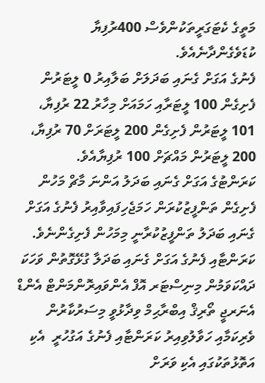މަތީގެ ކެޓަގަރީތަކުންވެސް 400ރުފިޔާ ކުޑަވެގެންދާނެއެވެ.
ފެނުގެ އަގަށް ގެނައި ބަދަލަށް ބަލާއިރު 0 ލީޓަރުން ފެށިގެން 100 ލީޓަރާއި ހަމައަށް މިހާރު 22 ރުފިޔާ، 101 ލީޓަރުން ފެށިގެން 200 ލީޓަރަށް 70 ރުފިޔާ، 200 ލީޓަރުން މައްޗަށް 100 ރުފިޔާއެވެ.
ކަރަންޓުގެ އަގަށް ގެނައި ބަދަލު އަންނަ މާޗް މަހުން ފެށިގެން ތަންފީޒުކުރަން ހަމަޖެހިފައިވާއިރު ފެނުގެ އަގަށް ގެނައި ބަދަލު ތަންފީޒުކުރާނީ މިމަހުން ފެށިގެންނެވެ.
ކަރަންޓާއި ފެނުގެ އަގަށް ގެނައި ބަދަލާ ގުޅޭގޮތުން ވަހަކަ ދައްކަވަމުން މިނިސްޓަރ އޮފް އެންވައިރޮންމަންޓް އެންޑް އެނަރޖީ ތޯރިޤް އިބްރާޙިމް ވިދާޅުވީ މިސަރުކާރުން ވެރިކަމާއި ހަވާލުވިއިރު ކަރަންޓާއި ފެނުގެ އަގުހުރީ  އެކި އަތޮޅުތަކުގައި އެކި ވަރަށް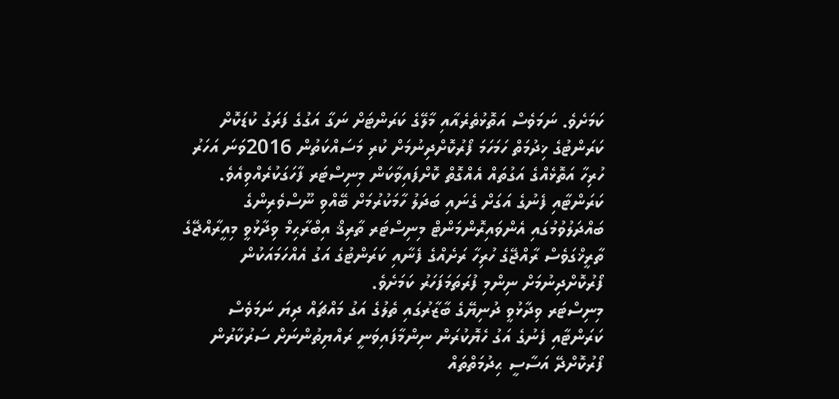ކަމަށެވެ. ނަމަވެސް އަތޮޅުތެރެއާއި މާލޭގެ ކަރަންޓަށް ނަގާ އަގުގެ ފަރަގު ކުޑަކޮށް ކަރަންޓުގެ ޚިދުމަތް ހަމަހަމަ ފޯރުކޮށްދިނުމަށް ކުރި މަސައްކަތުން 2016ވަނަ އަހަރު ހުރިހާ އަތޮޅެއްގެ އަގުތައް އެއްގޮތް ކޮށްފައިވާކަން މިނިސްޓަރ ފާހަގަކުރެއްވިއެވެ. ކަރަންޓާއި ފެނުގެ އަގަށް ގެނައި ބަދަލު ހާމަކުރުމަށް ބޭއްވި ނޫސްވެރިންގެ ބައްދަލުވުމުގައި އެންވައިރޮންމަންޓް މިނިސްޓަރ ތާރިޤް އިބްރާޙިމް ވިދާޅުވީ މިއީރާއްޖޭގެ ތާރީޚްގަވެސް ރާއްޖޭގެ ހުރިހާ ރަށެއްގެ ފެނާއި ކަރަންޓުގެ އަގު އެއްހަމައަކުން ފޯރުކޮށްދިނުމަށް ނިންމި ފުރަތަމަފަހަރު ކަމަށެވެ.
މިނިސްޓަރ ވިދާޅުވީ ދުނިޔޭގެ ބާޒާރުގައި ތެލުގެ އަގު މައްޗައް ދިޔަ ނަމަވެސް ކަރަންޓާއި ފެނުގެ އަގު ހެޔޮކުރަން ނިންމާފައިވަނީ ރައްޔިތުންނަށް ސަރުކާރުން ފޯރުކޮށްދޭ އަސާސީ ޙިދުމަތްތައް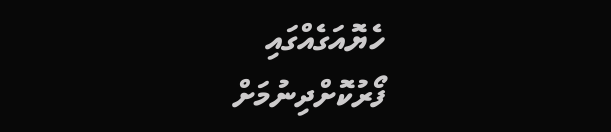ހެޔޮއަގެއްގައި ފޯރުކޮށްދިނުމަށް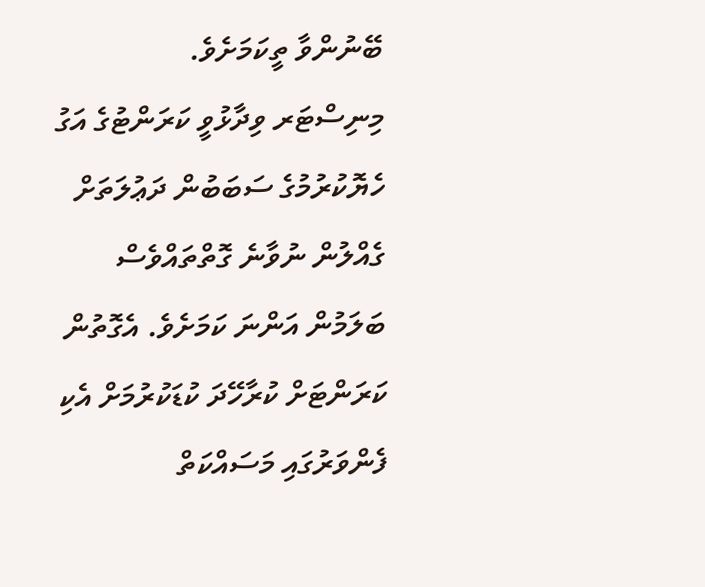ބޭނުންވާ ތީކަމަށެވެ.
މިނިސްޓަރ ވިދާޅުވީ ކަރަންޓުގެ އަގު ހެޔޮކުރުމުގެ ސަބަބުން ދަޢުލަތަށް ގެއްލުން ނުވާނެ ގޮތްތައްވެސް ބަލަމުން އަންނަ ކަމަށެވެ. އެގޮތުން ކަރަންޓަށް ކުރާހޭދަ ކުޑަކުރުމަށް އެކި ފެންވަރުގައި މަސައްކަތް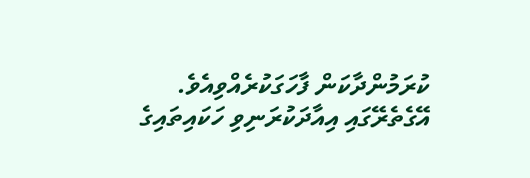ކުރަމުންދާކަން ފާހަގަކުރެއްވިއެވެ. އޭގެތެރޭގައި އިއާދަކުރަނިވި ހަކައިތައިގެ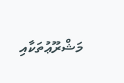މަޝްރޫޢުތަކާއި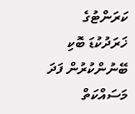ކަރަންޓުގެ ޚަރަދުކުޑަ ބޮކި ބޭނުންކުރުން ފަދަ މަސައްކަތް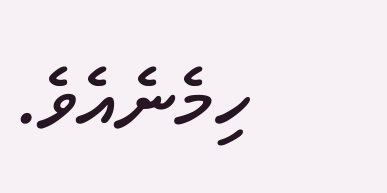ހިމެނެއެވެ.